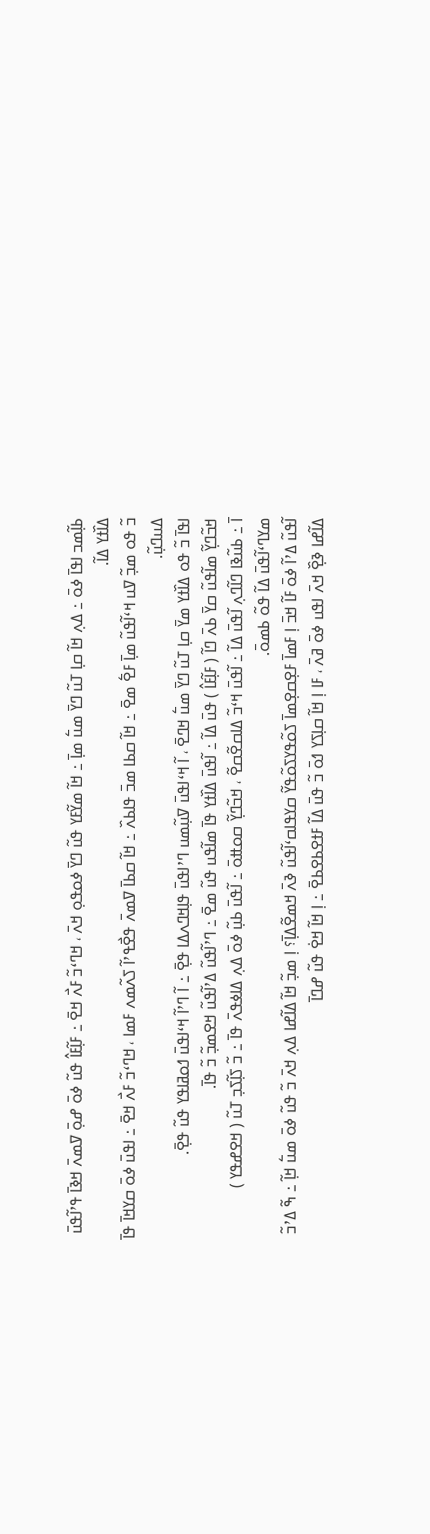ߕߊ߲߬ߘߏ ߊߟߊ߫ ߦߋ߫ ߸ ߡߍ߲ ߞߊ߬ ߛߊ߲ ߠߎ߬ ߣߌ߫ ߘߎ߱ ߘߊ߲߫ ߸ ߞߊ߬ ߘߌ߬ߓߌ ߟߎ߬ ߣߌ߫ ߦߋߟߋ߲ ߞߍ߫ ، ߞߣߵߏ߬ ߓߍ߯ ߞߐ߫ ߸ ߓߊ߲߬ߓߊ߮ ߟߎ߬ ߦߋ߫ ߝߋ߲߫ ߜߘߍ߫ ߞߢߊ߫ ߟߴߊ߬ߟߎ߫ ߡߊ߰ߙߌ ߡߊ߬.
ߏ߬ ߟߋ ߘߏ߲߬ ߜߎ ߞߵߊ߬ߟߎ߬ ߘߊ߲߫ ߓߐ߱ ߘߐ߫ ߸ ߞߊ߬ ߛߕߊ ߘߏ߫ ߟߊߕߍ߰ ߸ ߞߊ߬ ߛߕߊ߫ ߜߘߍ߫ ߟߐ߯ߟߴߊ߬ ߖߍ߬ߘߍ ߓߘߊ ، ߞߣߵߏ߬ ߓߍ߯ ߞߐ߫ ߸ ߊߟߎ߫ ߦߋ߫ ߛߌߞߊ߫ ߟߊ߫ ߡߎߣߎ߲߬.
ߊߟߊ߫ ߏ߬ ߟߋ ߡߊ߰ߙߌ ߘߌ߫ ߛߊ߲ ߠߎ߬ ߣߌ߫ ߘߎ߱ ߞߣߐ߫ ، ߊ߬ ߞߵߊߟߎ߫ ߜߎ߲߬ߘߎ ߣߴߊߟߎ߫ ߟߊ߲ߞߣߍߡߊ ߟߐ߲߫ ߸ ߊ߬ ߣߴߊ߬ ߞߵߊߟߎ߫ ߗߋߥߊߟߌ ߟߎ߬ ߟߐ߲߫.
ߞߏ߬ߣߌ߲߬ ߘߊ߬ߟߎ߬ ߛߌ߫ ߕߍ߫ ߣߊ߬ ( ߓߊ߲߬ߓߊ߮ ) ߟߎ߫ ߡߊ߬ ߸ ߊ߬ߟߎ߫ ߡߊ߰ߙߌ ߟߊ߫ ߘߊ߬ߟߎ ߟߎ߬ ߘߐ߫ ߸ ߣߴߊ߬ߟߎ߬ ߡߴߊ߬ߟߎ߬ ߞߐߘߏ߲߬ ߏ߬ ߟߊ߫.
ߊ߫ ߸ ߕߎ߬ߢߊ ߣߊ߬ߣߍ߲ ߊ߬ߟߎ߫ ߡߊ߬ ߸ ߊ߬ߟߎ߫ ߞߵߏ߬ ߡߊߛߐ߬ߛߐ߬ ، ߞߏ߬ߣߌ߲߬ ߛߋߚߋ߫ ߸ ߊ߬ߟߎ߫ ߕߎ߲߬ ߦߋ߫ ߡߍ߲ ߡߊߦߟߍ߫ ߟߊ߫ ߸ ߏ߬ ߖߊ߲߬ߖߏ߲ ߠߎ߬ ( ߞߐߝߟߌ ) ߘߌߣߵߊ߬ߟߎ߫ ߡߊ߬ ߟߋ߬ ߕߘߋ߫.
ߊ߬ߟߎ߬ ߡߴߊ߬ ߦߋ߫ ߓߊ߬ ߞߏ߫ ߊ߲ ߓߘߊ߫ ߓߐ߲ߛߐ߲ߘߊ߫ ߖߋ߬ߟߌߖߋ߬ߟߌ߬ ߛߌߟߊߛߵߊ߬ߟߎ߬ ߢߍ߫ ߞߘߐ߬ߡߊ߲߫؟ ߊ߲ ߘߏ߲߬ ߞߊ߬ ߡߊ߬ߝߊ ߡߍ߲ ߞߍ߫ ߏ߬ ߟߎ߬ ߦߋ߫ ߘߎ߱ ߞߊ߲߬ ߸ ߒ߬ ߡߴߏ߬ ߡߊ߬ߝߊ ߢߐ߲߰ ߞߍ߫ ߊߟߎ ߦߋ߫ ߥߍ߫ ، ߓߊ ߊ߲ ߞߊ߬ ߛߊ߲ߖߌ ߗߋ߫ ߏ߬ ߟߎ߫ ߡߊ߬ ߓߙߐߕߐߕߐ߫ ߸ ߊ߲ ߞߊ߬ ߞߐ߭ ߟߎ߬ ߝߣߊ߫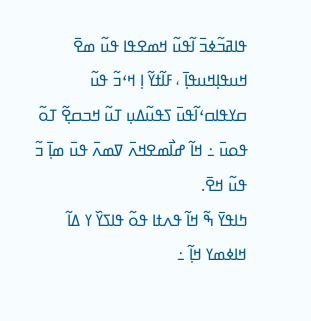ߟߊߥߏ߬ߦߏ߫ ߊ߬ߟߎ߬ ߞߘߐߟߊ ߟߎ߬ ߘߐ߫ ߞߎߟߊ߲ߞߎߟߊ߲߫ ، ߓߊ߬ߙߌ߬ ߊ߲ ߞߵߏ߬ ߟߎ߬ ߛߌߟߊߛߵߊ߬ߟߎ߫ ߖߟߎ߬ߡߎ߲ ߠߎ߬ ߞߏߛߐ߲߬ ߠߋ߬ ߟߋߎ߫ ߸ ߞߊ߬ ߝߊ߯ߘߐߞߍ߫ ߜߘߍ߫ ߟߎ߫ ߘߊ߲߫ ߏ߬ ߟߎ߬ ߞߐ߫.
ߤߊߟߌ߫ ߒ߬ ߞߊ߬ ߟߍߙߊ ߟߋ߬ ߟߊߖߌ߰ ߌ ߡߊ߬ ߞߊߦߘߌ ߞߊ߲߬ ߸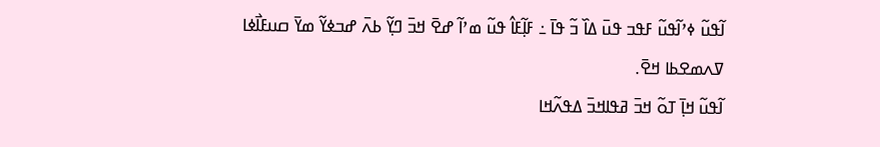ߊ߬ߟߎ߬ ߦߴߊ߬ߟߎ߬ ߓߟߏ ߟߎ߫ ߡߊ߰ ߏ߬ ߟߊ߫ ߸ ߓߊ߲߬ߓߊ߮ ߟߎ߬ ߘߴߊ߬ ߝߐ߫ ߞߏ߫ ߣߌ߲߬ ߕߍ߫ ߝߏߦߌ߬ ߘߌ߫ ߛߎߓߊ߯ߦߊ ߜߍߘߐߕߊ ߞߐ߫.
ߊ߬ߟߎ߬ ߞߊ߲߫ ߠߋ߬ ߞߏ߫ ߥߟߊߞߏ߫ ߡߟߍ߬ߞߊ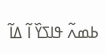ߕߘߍ߬ ߟߊߖߌ߰ ߊ߬ ߡߊ߬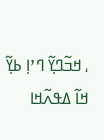، ߞߏ߬ߣߌ߲߬ ߣߴߊ߲ ߕߌ߲߬ ߞߊ߬ ߡߟߍ߬ߞߊ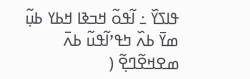ߟߊߖߌ߰ ߸ ߊ߬ߟߋ߬ ߞߏߢߊ ߞߕߌ ߕߎ߲߬ ߘߌ߫ ߕߍ߰ ߤߟߴߊ߬ߟߎ߬ ߕߍ߫ ߘߐߞߐ߬ߣߐ߲߬ (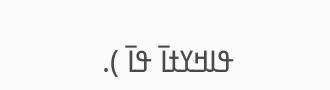ߟߊߞߌߙߊ߫ ߟߊ߫ ).